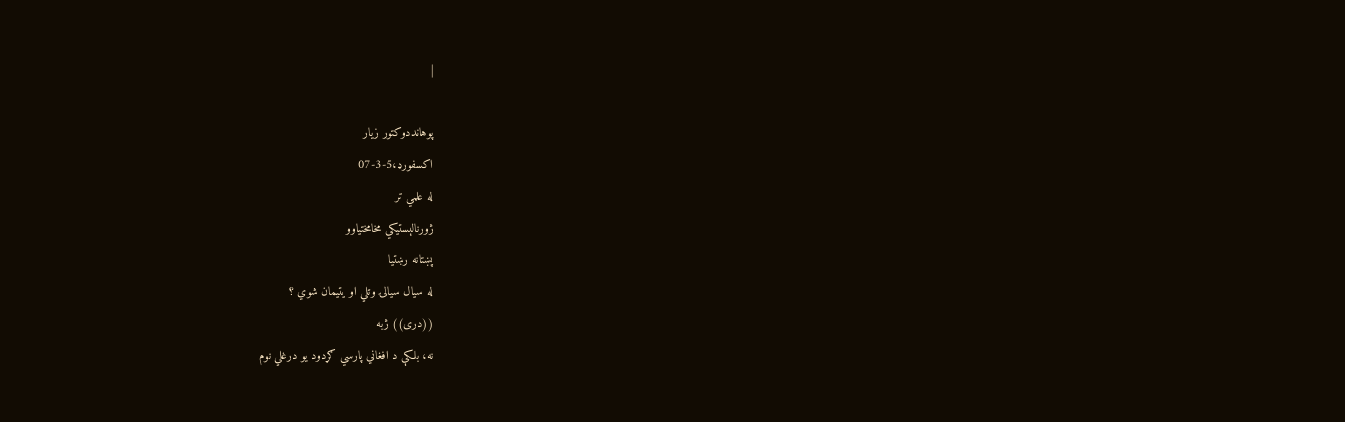|

پوهانددوکتور زيار
اکسفورډ،5-3-07
له علمي تر
ژورنالېستيکي مخامختياوو
پښتانه رښتيا
له سيال سيالۍ وتلي او يتيمان شوي ؟
((دری)) ژبه
نه، بلکې د افغاني پارسي ګړدود يو درغلي نوم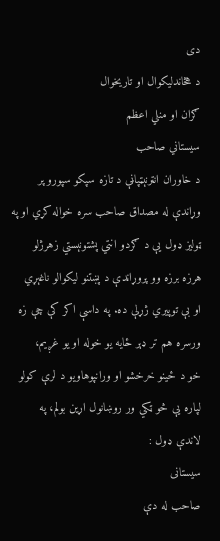دی
د هڅاندليکوال او تاريخوال
ګران او منلي اعظم
سيستاني صاحب
د خاوران انټرنېټپاڼې د تازه سپکو سپورو پر
وړاندې له مصداق صاحب سره خواله کړي او په
ټوليز ډول يې د ګردو انتي پشتونېستي زهرژلو
هرزه برزه وو پروړاندې د پښتنو ليکوالو ناغېړي
او بې توپيري ژړلې ده. په داسې اکر کې چې زه
ورسره هم تر ډېر ځايه يو خوله او يو غږيم،
خو د ځينو خرخشو او ورانپوهاويو د لرې کولو
لپاره يې څو ټکي ور روښانول اړين بولم، په
لاندې ډول :
سيستانی
صاحب له دې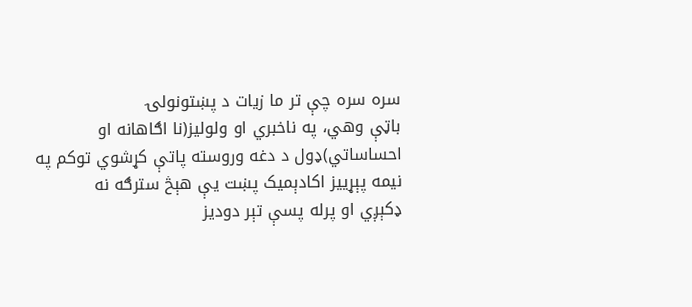سره سره چې تر ما زيات د پښتونولۍ
باټې وهي، په ناخبري او ولوليز(نا اګاهانه او
احساساتي)ډول د دغه وروسته پاتې کړشوي توکم په
نيمه پېړييز اکادېميک پښت يې هېڅ سترګه نه
ډکېږي او پرله پسې تېر دوديز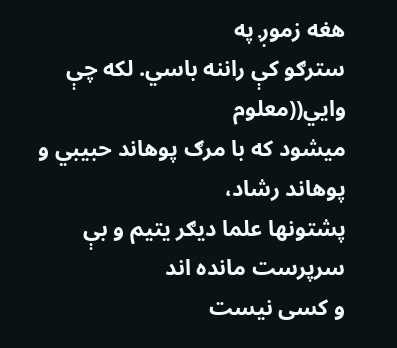هغه زموږ په
سترګو کې راننه باسي. لکه چې وايي((معلوم
ميشود که با مرګ پوهاند حبيبي و پوهاند رشاد،
پشتونها علما ديګر يتيم و بې سرپرست مانده اند
و کسی نيست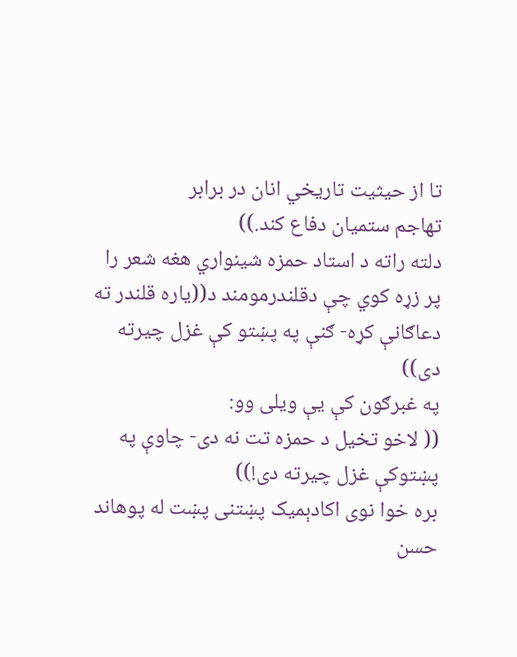تا از حيثيت تاريخي انان در برابر
تهاجم ستميان دفاع کند.))
دلته راته د استاد حمزه شينواري هغه شعر را
پر زړه کوي چې دقلندرمومند د((ياره قلندر ته
دعاګانې کړه- ګنې په پښتو کې غزل چيرته دی))
په غبرګون کې يې ويلی وو:
(( لاخو تخيل د حمزه تت نه دی- چاوې په
پښتوکې غزل چيرته دی!))
بره خوا نوی اکادېميک پښتنی پښت له پوهاند
حسن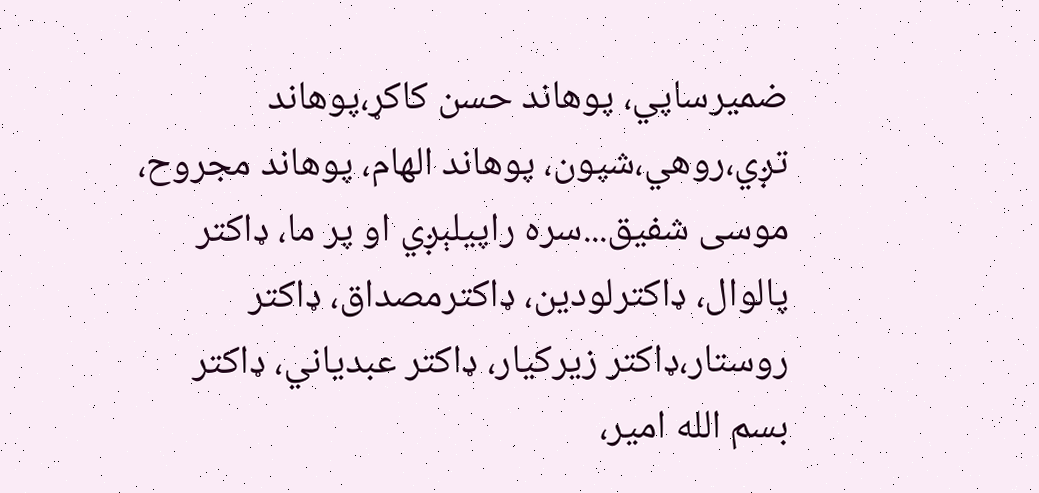ضميرساپي، پوهاند حسن کاکړ،پوهاند
تږي،روهي،شپون، پوهاند الهام، پوهاند مجروح،
موسی شفيق...سره راپيلېږي او پر ما، ډاکتر
پالوال، ډاکترلودين، ډاکترمصداق، ډاکتر
روستار،ډاکتر زيرکيار، ډاکتر عبدياني، ډاکتر
بسم الله امير،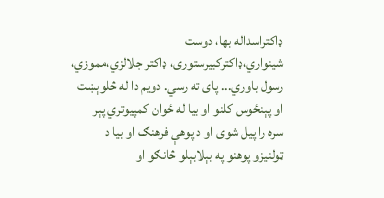ډاکتراسداله بها، دوست
شينواري،ډاکترکبيرستوری، ډاکتر جلالزي،مموزي،
رسول باوري... پای ته رسي. دويم دا له څلوېښت
او پېنځوس کلنو او بيا له ځوان کمپيوتري پېر
سره را پيل شوی او د پوهې فرهنګ او بيا د
ټولنيزو پوهنو په بېلابېلو څانګو او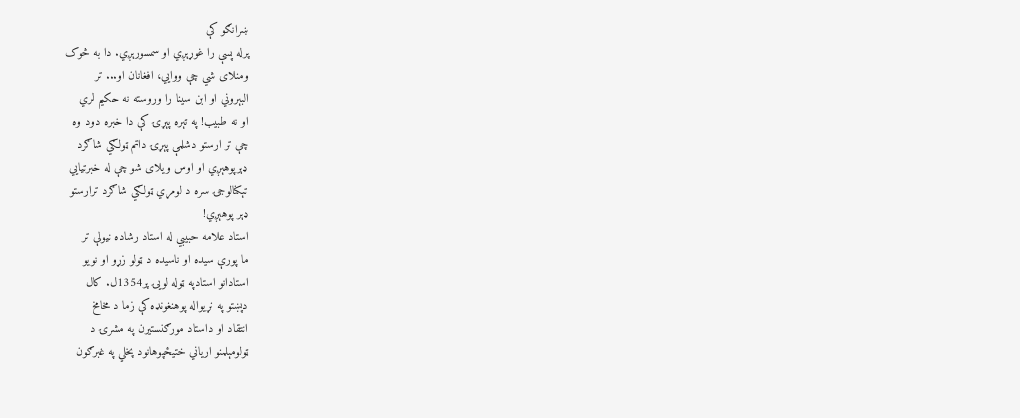ښرانګو کې
پرله پسې را غوړېږي او سمسورېږي. دا به څوک
ومنلای شي چې ووايي، افغانان او... تر
البېروني او ابن سينا را وروسته نه حکيم لري
او نه طبيب! په تېره پېړۍ کې دا خبره دود وه
چې تر ارستو دشلمې پېړۍ داتم ټولګي شاګرد
ډېرپوهېږي او اوس ويلای شو چې له خبرتيايي
تېکنالوجۍ سره د لومړي ټولګي شاګرد ترارستو
ډېر پوهېږي!
استاد علامه حبيبي له استاد رشاده نيولې تر
ما پورې سيده او ناسيده د ټولو زړو او نويو
استادانو استادپه ټوله لويۍ پر1354ل. کال
دپښتو په نړيواله پوهنغونډه کې زما د مخامخ
انتقاد او داستاد مورګنستيرن په مشرۍ د
ټولومېلمنو ارياني ختيځپوهانود پخلي په غبرګون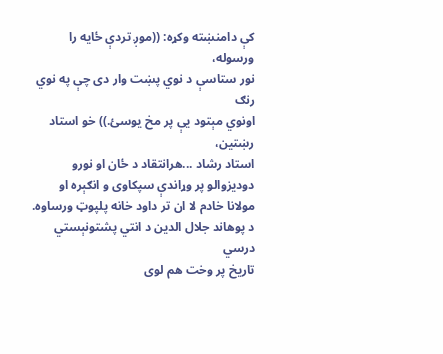کې دامنښته وکړه: ((موږ تردې ځايه را ورسوله،
نور ستاسې د نوي پښت وار دی چې په نوي رنګ
اونوي مېتود يې پر مخ يوسئ.)) خو استاد رښتين،
استاد رشاد ...هرانتقاد د ځان او نورو
دوديزوالو پر وړاندې سپکاوی و انګېره او
مولانا خادم لا ان تر داود خانه پلپوټ ورساوه.
د پوهاند جلال الدين د انتي پشتونېستي درسي
تاريخ پر وخت هم لوی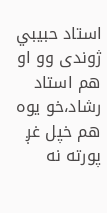استاد حبيبي ژوندی وو او
هم استاد رشاد،خو يوه هم خپل غږ پورته نه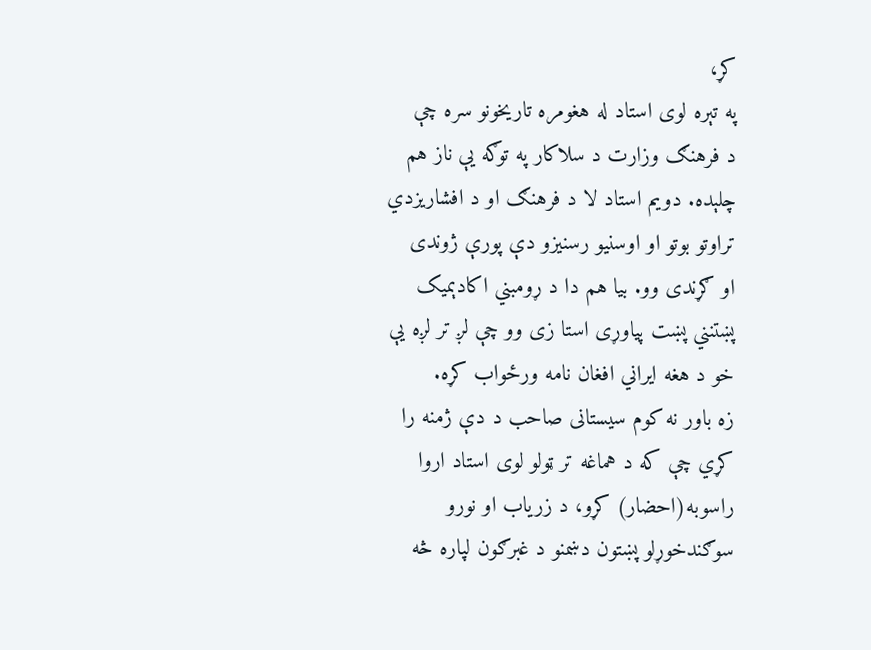کړ،
په تېره لوی استاد له هغومره تاريخونو سره چې
د فرهنګ وزارت د سلاکار په توګه يې ناز هم
چلېده. دويم استاد لا د فرهنګ او د افشاريزدي
تراوتو بوتو او اوسنيو رسنيزو دې پورې ژوندی
او ګړندی وو. بيا هم دا د ړومبني اکادېميک
پښتنني پښت پياوړی استا زی وو چې لږ تر لږه يې
خو د هغه ايراني افغان نامه ورځواب کړه.
زه باور نه کوم سيستانی صاحب د دې ژمنه را
کړي چې که د هماغه تر ټولو لوی استاد اروا
راسوبه(احضار) کړو، د زرياب او نورو
سوګندخوړلو پښتون دښمنو د غبرګون لپاره څه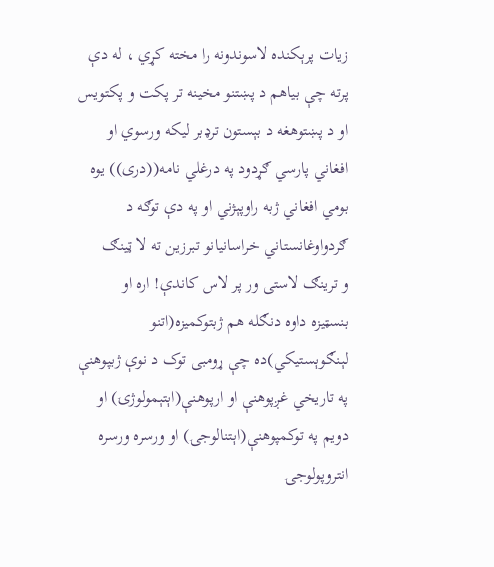زيات پرېکنده لاسوندونه را مخته کړي ، له دې
پرته چې بياهم د پښتنو مخينه تر پکت و پکتويس
او د پښتوهغه د بېستون ترډبر ليکه ورسوي او
افغاني پارسي ګړدود په درغلي نامه((دری)) يوه
بومي افغاني ژبه راوپېژني او په دې توګه د
ګردواوغانستاني خراسانيانو تبرزين ته لا ټينګ
و ترينګ لاستی ور پر لاس کاندې! اره او
بنسټيزه داوه دنګله هم ژبتوکميزه(اتنو
لېنګوېستيکي)ده چې ړومبی توک د نوې ژبپوهنې
په تاريخي غږپوهنې او ارپوهنې(اېتېمولوژۍ) او
دويم په توکمپوهنې(اېتنالوجۍ) او ورسره ورسره
انتروپولوجۍ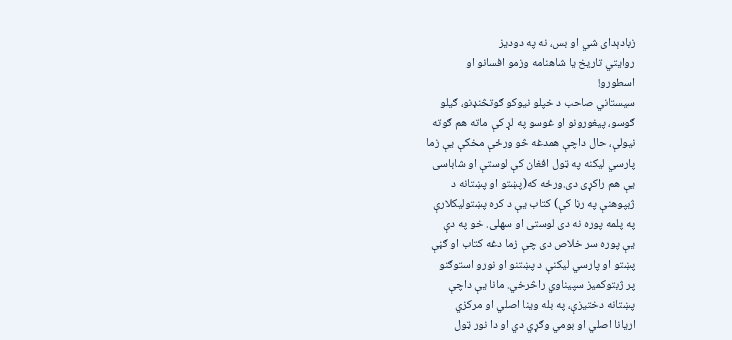زبادېدای شي او بس، نه په دوديز
روايتي تاريخ يا شاهنامه وزمو افسانو او
اسطورو!
سيستاني صاحب د خپلو نيوکو ګوتڅنډنو، ګيلو
ګوسو، پيغورونو او غوسو په لړ کې ماته هم ګوته
نيولې، حال داچې همدغه څو ورځې مخکې يې زما
پارسي ليکنه په ټول افغان کې لوستې او شاباسی
يې هم راکړی دی.ورځه که(پښتو او پښتانه د
ژبپوهنې په رڼا کې) کتاب يې د کره پښتوليکلارې
په پلمه پوره نه دی لوستی او سهلی. خو په دې
يې پوره سر خلاص دی چې زما دغه کتاب او ګڼې
پښتو او پارسي ليکنې د پښتنو او نورو استوګنو
پر ژبتوکميز سپيناوي راڅرخي. مانا يې داچې
پښتانه دختيزې، په بله وينا اصلي او مرکزي
اريانا اصلي او بومي وګړي دي او دا نور ټول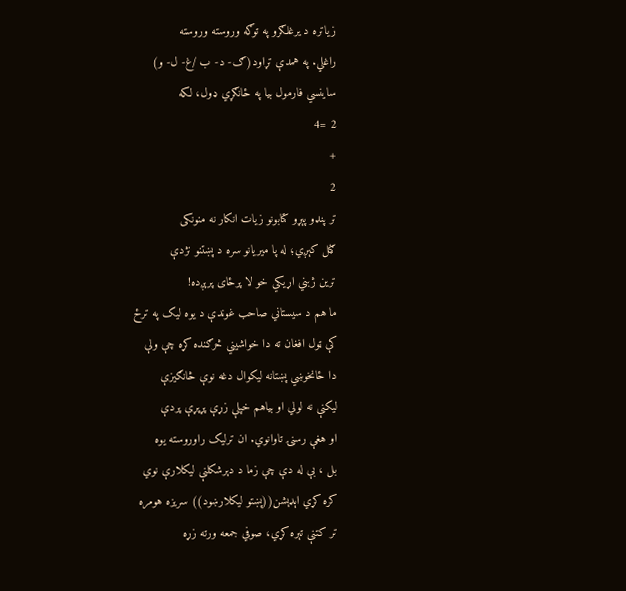زياتره د يرغلګرو په توګه وروسته وروسته
راغلي. په همدې تړاود(ګ- د- ب /غ- ل- و)
ساينسي فارمول بيا په ځانګړي ډول، لکه
2 =4
+
2
تر پنډو پېړو کتابونو زيات انکار نه منونکی
ګڼل کېږي؛ له پا ميريانو سره د پښتنو نژدې
ترين ژبني اړيکي خو لا پرځای پرېږده!
ما هم د سيستاني صاحب غوندې د يوه ليک په ترځ
کې ټول افغان ته دا خواشيني څرګنده کړه چې ولې
دا ځانخوښي پښتانه ليکوال دغه نوې څانګيزې
ليکنې نه لولي او بياهم خپلې زړې پړپړې پردې
او هغې رسنۍ تاوانوي. ان ترليک راوروسته يوه
بل ، بې له دې چې زما د دېرشکلنې ليکلارې نوي
کره کړي اېډېشن((پښتو ليکلارښود)) سريزه هومره
تر کتنې تېره کړي، صوفي جمعه ورته زړه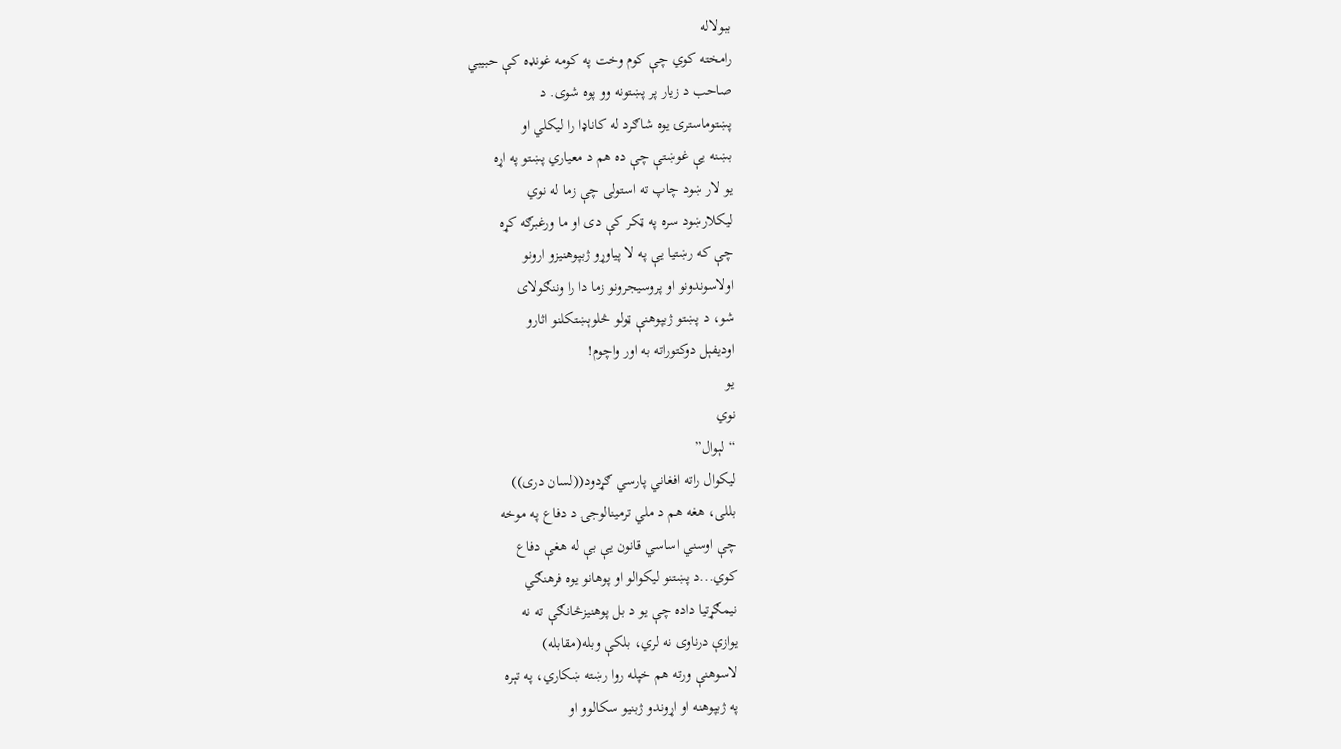ببولاله
رامخته کوي چې کوم وخت په کومه غونډه کې حبيبي
صاحب د زيار پر پښتونه وو پوه شوی. د
پښتوماسترۍ يوه شاګرد له کاناډا را ليکلي او
بښنه يې غوښتې چې ده هم د معياري پښتو په اړه
يو لار ښود چاپ ته استولی چې زما له نوي
ليکلارښود سره په ټکر کې دی او ما ورغبرګه کړه
چې که رښتيا يې په لا پياوړو ژبپوهنيزو ارونو
اولاسوندونو او پروسيجرونو زما دا را وننګولای
شو، د پښتو ژبپوهنې ټولو څلوېښتکلنو اثارو
اوديفېل دوکتوراته به اور واچوم!
يو
نوي
“لېوال”
ليکوال راته افغاني پارسي ګړدود((لسان دری))
بللی، هغه هم د ملي ترمينالوجۍ د دفاع په موخه
چې اوسني اساسي قانون يې بې له هغې دفاع
کوي...د پښتنو ليکوالو او پوهانو يوه فرهنګي
نيمګړتيا داده چې يو د بل پوهنيزڅانګې ته نه
يوازې درناوی نه لري، بلکې وبله(مقابله)
لاسوهنې ورته هم خپله روا رښته ښکاري، په تېره
په ژبپوهنه او اړوندو ژبنيو سکالوو او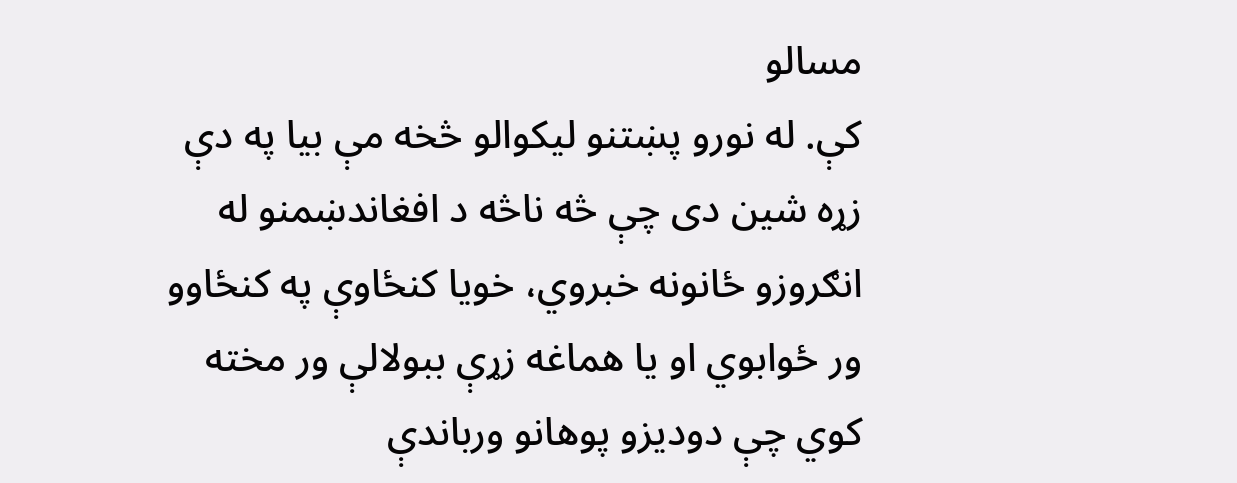مسالو
کې. له نورو پښتنو ليکوالو څخه مې بيا په دې
زړه شين دی چې څه ناڅه د افغاندښمنو له
انګروزو ځانونه خبروي، خويا کنځاوې په کنځاوو
ور ځوابوي او يا هماغه زړې ببولالې ور مخته
کوي چې دوديزو پوهانو ورباندې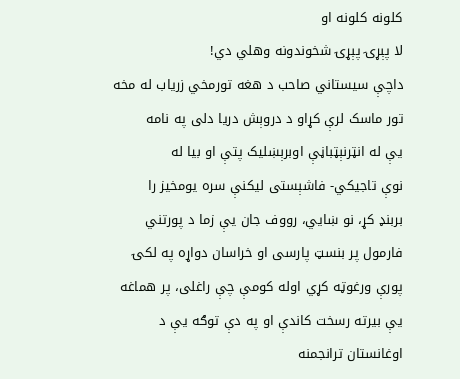کلونه کلونه او
لا پېړۍ پېړۍ شخوندونه وهلي دي!
داچې سيستاني صاحب د هغه تورمخي زرياب له مخه
تور ماسک لرې کړاو د دروېش دريا دلی په نامه
يې له انټرنېټباڼې اوبرېښليک پتې او بيا له
نوې تاجيکي- فاشېستی ليکنې سره يومخيز را
بربنډ کړ، نو ښايي، رووف جان يې زما د پورتني
فارمول پر بنسټ پارسی او خراسان دواړه په لکۍ
پورې ورغوټه کړي اوله کومې چې راغلی، پر هماغه
يې بيرته رسخت کاندې او په دې توګه يې د
اوغانستان ترانجمنه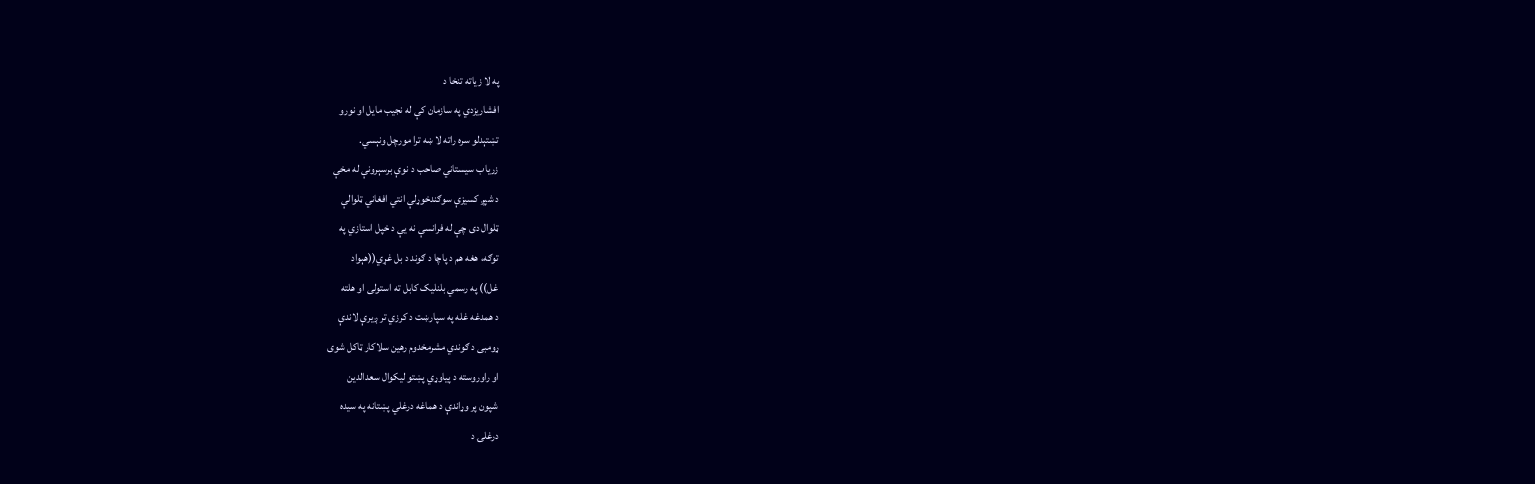په لا زياته تنخا د
افشاريزدي په سازمان کې له نجيب مايل او نورو
تښتېدلو سره راته لا ښه ترا مورچل ونېسي.
زرياب سيستاني صاحب د نوې برسېرونې له مخې
د شپږ کسيزې سوګندخوړلې انتي افغاني ټلوالې
ټلوال دی چې له فرانسې نه يې د خپل استازي په
توګه، هغه هم د پاچا د ګوند د بل غړي((هېواد
غل)) په رسمي بلنليک کابل ته استولی او هلته
د همدغه غله په سپارښت د کرزي تر ږيرې لاندې
ړومبی د ګوندي مشرمخدوم رهين سلاکار ټاکل شوی
او راوروسته د پياوړي پښتو ليکوال سعدالدين
شپون پر وړاندې د هماغه درغلي پښتانه په سيده
درغلۍ د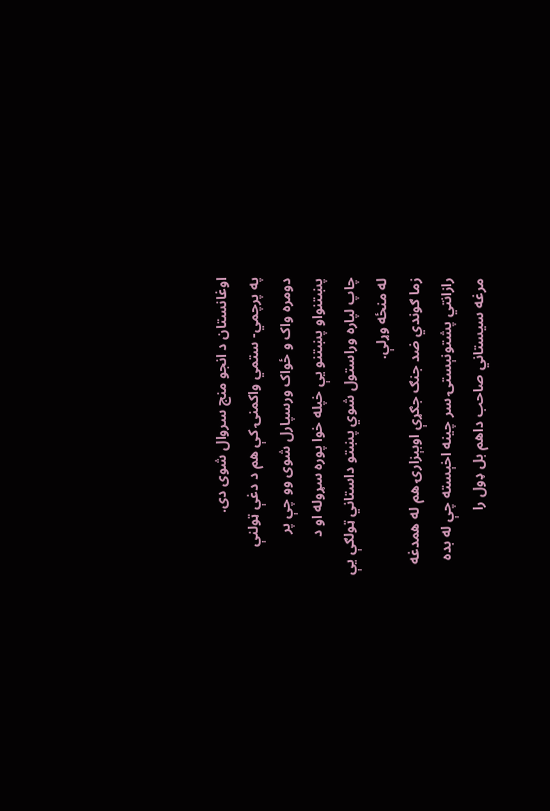اوغانستان د انجو منج سروال شوی دی.
په پرچمي- ستمي واکمنۍ کې هم د دغې ټولنې
دومره واک و ځواک ورسپارل شوی وو چې پر
پښتنواو پښتنو يې خپله خوا پوره سړوله او د
چاپ لپاره وراستول شوي پښتو داستاني ټولګې يې
له منځه وړلې.
زما ګوندي ضد جنګ جګړې اوبېزارۍ هم له همدغه
رازانتي پشتونېستۍ سر چينه اخېسته چې له بده
مرغه سيستاني صاحب داهم بل ډول را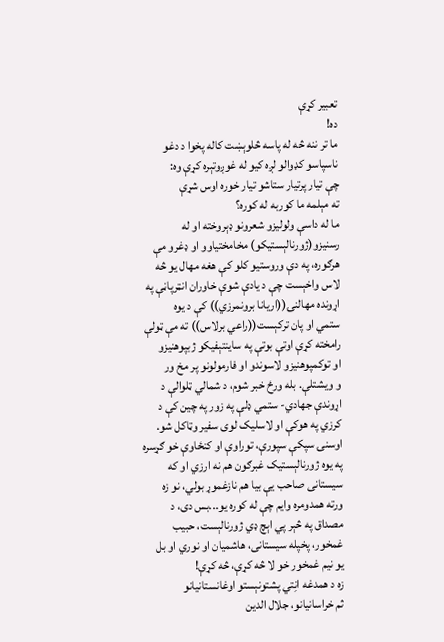تعبير کړې
ده!
ما تر ننه څه له پاسه څلوېښت کاله پخوا د دغو
ناسپاسو کډوالو لږه کيو له غوږوتېره کړې وه:
چې تيار پرتيار ستاشو تيار خوره اوس شړې
ته مېلمه ما کوربه له کوره؟
ما له داسې ولوليزو شعرونو ډېروخته او له
رسنيزو(ژورنالېستيکو) مخامختياوو او ډغرو مې
هرګوره، په دې وروستيو کلو کې هغه مهال يو څه
لاس واخېست چې د يادې شوې خاوران انټرپاڼې په
اړونده مهالنۍ((اريانا برونمرزي)) کې د يوه
ستمي او پان ترکېست((راعي برلاس)) ته مې ټولې
رامخته کړې اوتې بوتې په ساينتېفيکو ژبپوهنيزو
او توکمپوهنيزو لاسوندو او فارمولونو پر مخ ور
و ويشتلې. بله ورځ خبر شوم، د شمالي ټلوالې د
اړوندې جهادي- ستمي ډلې په زور په چين کې د
کرزي په هوکې او لاسليک لوی سفير وټاکل شو.
اوسنۍ سپکې سپورې، توراوې او کنځاوې خو ګړسره
په يوه ژورنالېستيک غبرګون هم نه ارزي او که
سيستانی صاحب يې بيا هم نازغموړ بولي، نو زه
ورته همدومره وايم چې له کوره يو...بس دی، د
مصداق په څېر پي اېچ ډي ژورنالېست، حبيب
غمخور، پخپله سيستانی، هاشميان او نوري او بل
يو نيم غمخور خو لا څه کړې، څه کړې!
زه د همدغه انِتي پشتونېستو اوغانستانيانو
ثم خراسانيانو، جلال الدين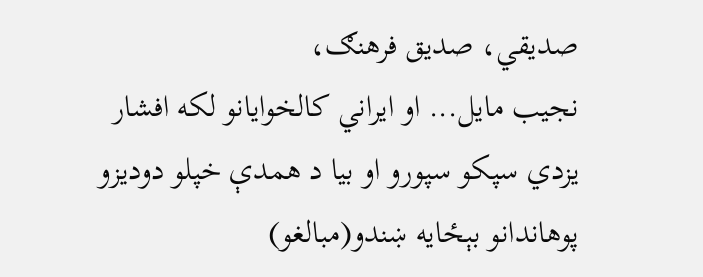صديقي، صديق فرهنګ،
نجيب مايل... او ايراني کالخوايانو لکه افشار
يزدي سپکو سپورو او بيا د همدې خپلو دوديزو
پوهاندانو بېځايه ښندو(مبالغو)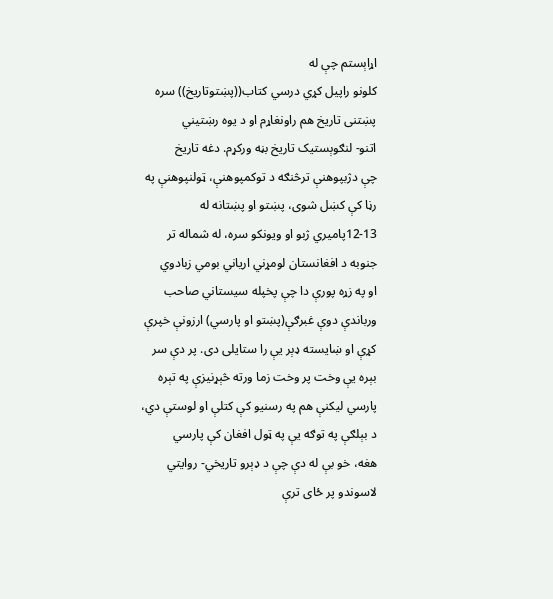اړاېستم چې له
کلونو راپيل کړي درسي کتاب((پښتوتاريخ)) سره
پښتنی تاريخ هم راونغاړم او د يوه رښتيني
اتنو- لنګوېستيک تاريخ بڼه ورکړم. دغه تاريخ
چې دژبپوهنې ترڅنګه د توکمپوهنې، ټولنپوهنې په
رڼا کې کښل شوی، پښتو او پښتانه له
12-13پاميري ژبو او ويونکو سره، له شماله تر
جنوبه د افغانستان لومړني ارياني بومي زبادوي
او په زړه پورې دا چې پخپله سيستاني صاحب
ورباندې دوې غبرګې(پښتو او پارسي) ارزونې خپرې
کړې او ښايسته ډېر يې را ستايلی دی. پر دې سر
بېره يې وخت پر وخت زما ورته څېړنيزې په تېره
پارسي ليکنې هم په رسنيو کې کتلې او لوستې دي،
د بېلګې په توګه يې په ټول افغان کې پارسي
هغه، خو بې له دې چې د ډېرو تاريخي- روايتي
لاسوندو پر ځای ترې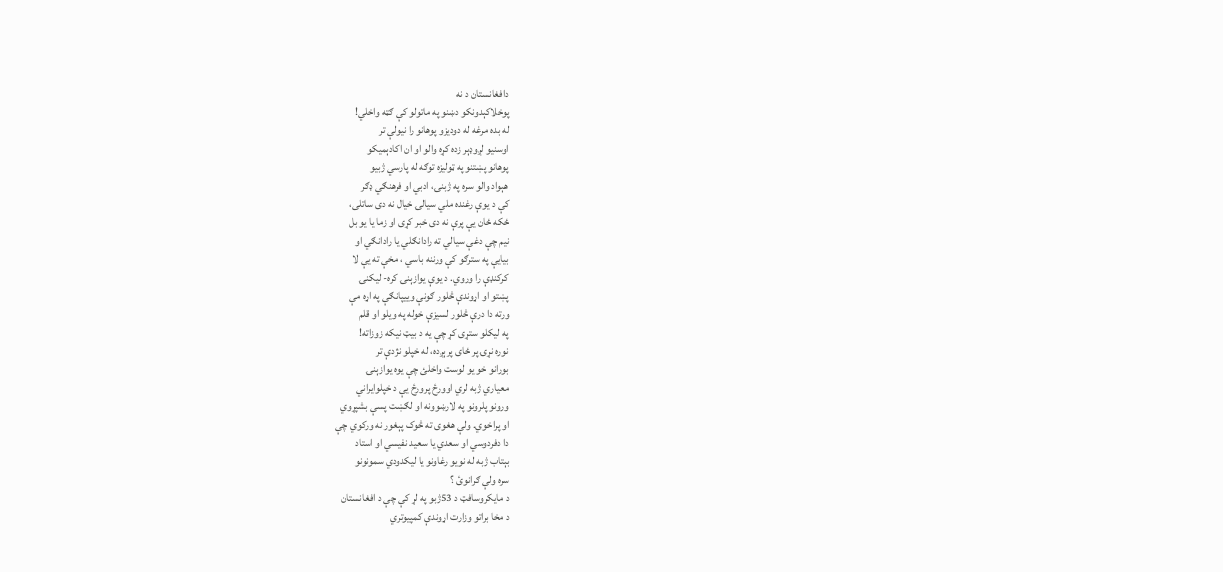دافغانستان د نه
پوخلاکېدونکو دښنو په ماتولو کې ګټه واخلي!
له بده مرغه له دوديزو پوهانو را نيولې تر
اوسنيو لږوډېر زده کړه والو او ان اکادېميکو
پوهانو پښتنو په ټوليزه توګه له پارسي ژبيو
هېواد والو سره په ژبنۍ، ادبي او فرهنګي ډګر
کې د يوې رغنده ملي سيالۍ خيال نه دی ساتلی،
ځکه ځان يې پرې نه دی خبر کړی او زما يا يو بل
نيم چې دغې سيالي ته رادانګلي يا رادانګي او
بيايې په سترګو کې ورننه باسي ، مخې ته يې لا
کرکنډې را وروي. د يوې يوازېنۍ کره- ليکنۍ
پښتو او اړوندې څلور ګونې وييپانګې په اړه مې
ورته دا درې څلور لسيزې خوله په ويلو او قلم
په ليکلو ستړی کړ چې يه د بيټ نيکه زوزاته!
نوره نړۍ پر ځای پرېږده، له خپلو نژدې تر
بورانو خو يو لوست واخلئ چې يوه يوازېنۍ
معياري ژبه لري اوورځ پرورځ يې د خپلوايراني
ورونو پلرونو په لارښوونه او لګښت پسې بشپړوي
او پراخوي. ولې هغوی ته څوک پېغور نه ورکوي چې
دا دفردوسي او سعدي يا سعيد نفيسي او استاد
بېتاب ژبه له نويو رغاونو يا ليکدودي سمونونو
سره ولې ګرانوئ ؟
د مايکروسافټ د 53ژبو په لړ کې چې د افغانستان
د مخا براتو وزارت اړوندې کمپيوتري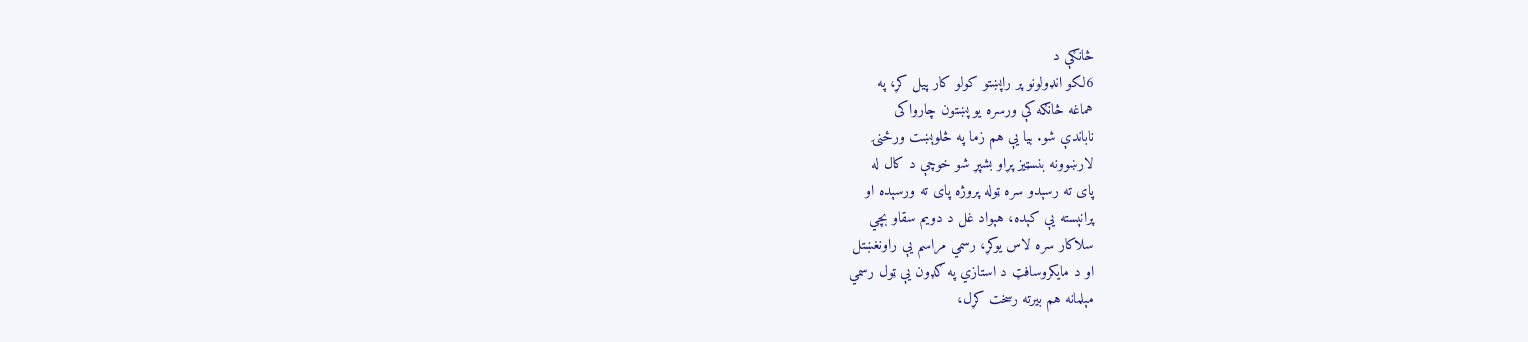څانګې د
6لکو انډولونو پر راپښتو کولو کار پيل کړ، په
هماغه څانګه کې ورسره يو پښتون چارواکی
ناباندې شو. بيا يې هم زما په څلوېښت ورځنۍ
لارښوونه بنسټيز پړاو بشپړ شو خوچې د کال له
پای ته رسېدو سره ټوله پروژه پای ته ورسېده او
پرانېسته يې کېده، هېواد غل د دويم سقاو بچي
سلاکار سره لاس يوکړ، رسمي مراسم يې راونغښتل
او د مايکروسافټ د استازي په ګډون يې ټول رسمي
مېلمانه هم بيرته رسخت کړل،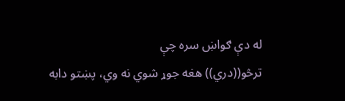له دې ګواښ سره چې
ترڅو((دري)) هغه جوړ شوي نه وي، پښتو دابه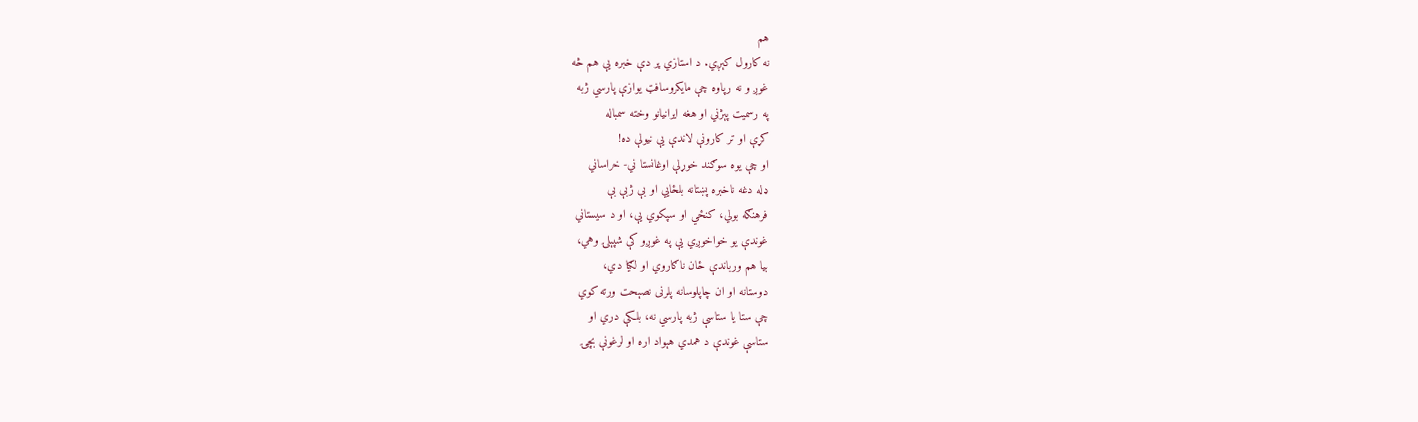هم
نه کارول کېږي. د استازي پر دې خبره يې هم څه
غوږ و نه رپاوه چې مايکروسافټ يوازې پارسي ژبه
په رسميت پېژني او هغه ايرانيانو وخته سمباله
کړې او تر کارونې لاندې يې نيولې ده!
او چې يوه سوګند خوړلې اوغانستا ني- خراساني
ډله دغه ناخبره پښتانه بلځايي او بې ژبې بې
فرهنګه بولي، کنځي او سپکوي يې، او د سيستاني
غوندې يو خواخوږي يې په غوږو کې شپېلۍ وهي،
بيا هم ورباندې ځان ناګاروي او لګيا دي،
دوستانه او ان چاپلوسانه پلرنی نصېحت ورته کوي
چې ستا يا ستاسې ژبه پارسي نه، بلکې دري او
ستاسې غوندې د همدي هېواد اره او لرغونې بچۍ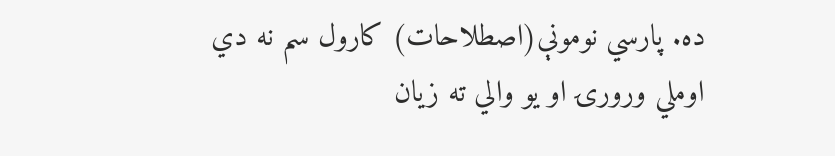ده. پارسي نومونې(اصطلاحات) کارول سم نه دي
اوملي ورورۍ او يو والي ته زيان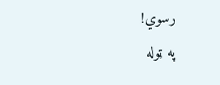رسوي!
په ټوله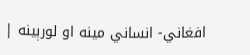افغاني- انساني مينه او لورېينه |